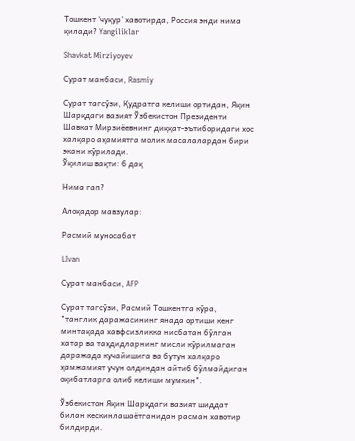Тошкент ‘чуқур’ хавотирда, Россия энди нима қилади? Yangiliklar

Shavkat Mirziyoyev

Сурат манбаси, Rasmiy

Сурат тагсўзи, Қудратга келиши ортидан, Яқин Шарқдаги вазият Ўзбекистон Президенти Шавкат Мирзиёевнинг диққат-эътиборидаги хос халқаро аҳамиятга молик масалалардан бири экани кўрилади.
Ўқилиш вақти: 6 дақ

Нима гап?

Алоқадор мавзулар:

Расмий муносабат

LIvan

Сурат манбаси, AFP

Сурат тагсўзи, Расмий Тошкентга кўра, "танглик даражасининг янада ортиши кенг минтақада хавфсизликка нисбатан бўлган хатар ва таҳдидларнинг мисли кўрилмаган даражада кучайишига ва бутун халқаро ҳамжамият учун олдиндан айтиб бўлмайдиган оқибатларга олиб келиши мумкин".

Ўзбекистон Яқин Шарқдаги вазият шиддат билан кескинлашаётганидан расман хавотир билдирди.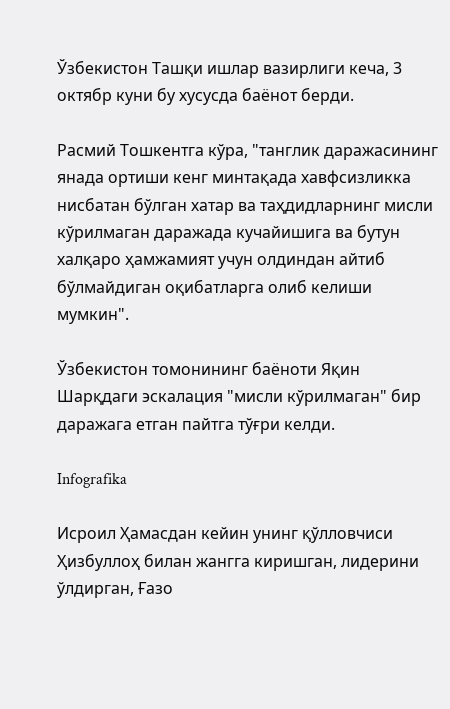Ўзбекистон Ташқи ишлар вазирлиги кеча, 3 октябр куни бу хусусда баёнот берди.

Расмий Тошкентга кўра, "танглик даражасининг янада ортиши кенг минтақада хавфсизликка нисбатан бўлган хатар ва таҳдидларнинг мисли кўрилмаган даражада кучайишига ва бутун халқаро ҳамжамият учун олдиндан айтиб бўлмайдиган оқибатларга олиб келиши мумкин".

Ўзбекистон томонининг баёноти Яқин Шарқдаги эскалация "мисли кўрилмаган" бир даражага етган пайтга тўғри келди.

Infografika

Исроил Ҳамасдан кейин унинг қўлловчиси Ҳизбуллоҳ билан жангга киришган, лидерини ўлдирган, Ғазо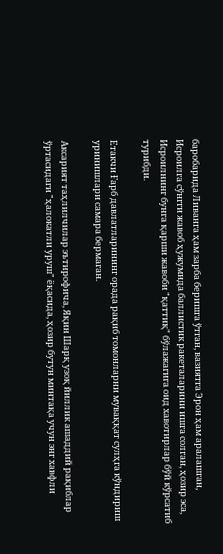баробарида Ливанга ҳам зарба беришга ўтган, вазиятга Эрон ҳам аралашган, Исроилга сўнгги жавоб ҳужумида баллистик ракеталарини ишга солган, ҳозир эса, Исроилнинг бунга қарши жавоби "қаттиқ" бўлажагига оид хавотирлар бўй кўрсатиб турибди.

Етакчи Ғарб давлатларининг орада рақиб томонларни муваққат сулҳга кўндириш уринишлари самара бермаган.

Аксарият таҳлилчилар эътирофича, Яқин Шарқ узоқ йиллик ашаддий рақиблар ўртасидаги "ҳалокатли уруш" ёқасида, ҳозир бутун минтақа учун энг хавфли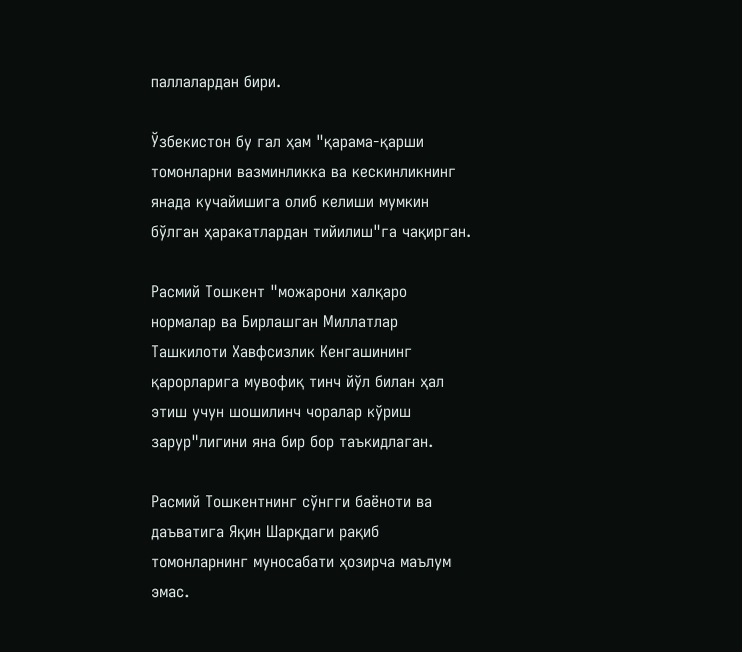паллалардан бири.

Ўзбекистон бу гал ҳам "қарама-қарши томонларни вазминликка ва кескинликнинг янада кучайишига олиб келиши мумкин бўлган ҳаракатлардан тийилиш"га чақирган.

Расмий Тошкент "можарони халқаро нормалар ва Бирлашган Миллатлар Ташкилоти Хавфсизлик Кенгашининг қарорларига мувофиқ тинч йўл билан ҳал этиш учун шошилинч чоралар кўриш зарур"лигини яна бир бор таъкидлаган.

Расмий Тошкентнинг сўнгги баёноти ва даъватига Яқин Шарқдаги рақиб томонларнинг муносабати ҳозирча маълум эмас.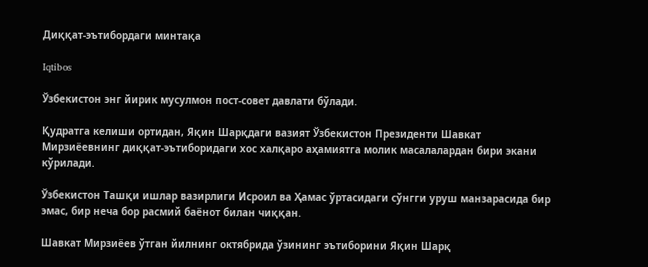Диққат-эътибордаги минтақа

Iqtibos

Ўзбекистон энг йирик мусулмон пост-совет давлати бўлади.

Қудратга келиши ортидан, Яқин Шарқдаги вазият Ўзбекистон Президенти Шавкат Мирзиёевнинг диққат-эътиборидаги хос халқаро аҳамиятга молик масалалардан бири экани кўрилади.

Ўзбекистон Ташқи ишлар вазирлиги Исроил ва Ҳамас ўртасидаги сўнгги уруш манзарасида бир эмас, бир неча бор расмий баёнот билан чиққан.

Шавкат Мирзиёев ўтган йилнинг октябрида ўзининг эътиборини Яқин Шарқ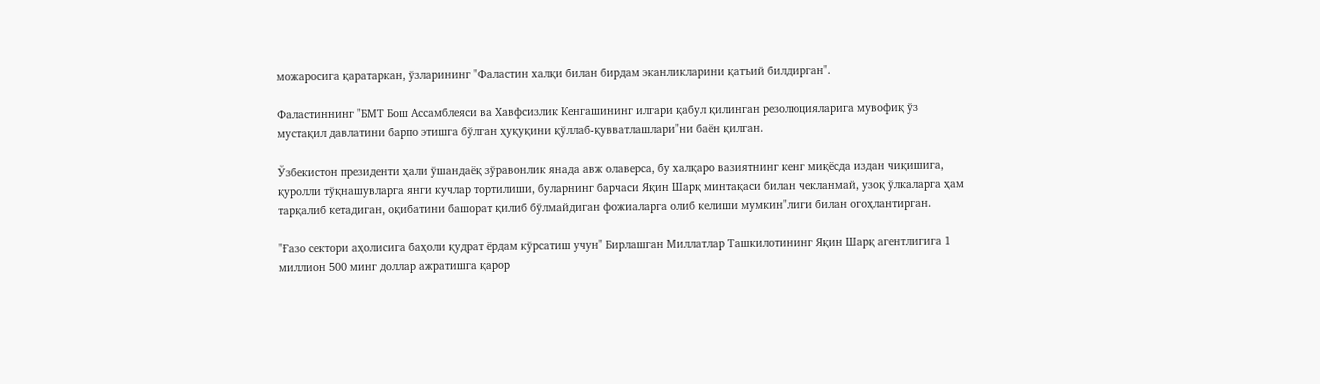можаросига қаратаркан, ўзларининг "Фаластин халқи билан бирдам эканликларини қатъий билдирган".

Фаластиннинг "БМТ Бош Ассамблеяси ва Хавфсизлик Кенгашининг илгари қабул қилинган резолюцияларига мувофиқ ўз мустақил давлатини барпо этишга бўлган ҳуқуқини қўллаб-қувватлашлари"ни баён қилган.

Ўзбекистон президенти ҳали ўшандаёқ зўравонлик янада авж олаверса, бу халқаро вазиятнинг кенг миқёсда издан чиқишига, қуролли тўқнашувларга янги кучлар тортилиши, буларнинг барчаси Яқин Шарқ минтақаси билан чекланмай, узоқ ўлкаларга ҳам тарқалиб кетадиган, оқибатини башорат қилиб бўлмайдиган фожиаларга олиб келиши мумкин"лиги билан огоҳлантирган.

"Ғазо сектори аҳолисига баҳоли қудрат ёрдам кўрсатиш учун" Бирлашган Миллатлар Ташкилотининг Яқин Шарқ агентлигига 1 миллион 500 минг доллар ажратишга қарор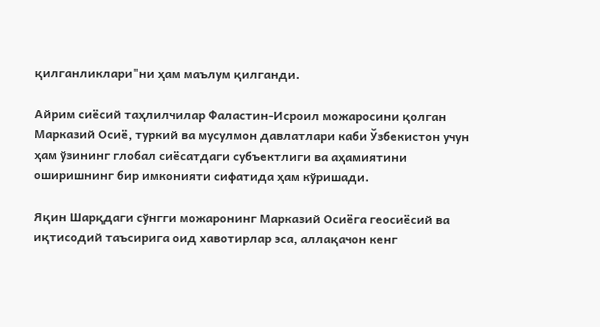қилганликлари"ни ҳам маълум қилганди.

Айрим сиёсий таҳлилчилар Фаластин-Исроил можаросини қолган Марказий Осиё, туркий ва мусулмон давлатлари каби Ўзбекистон учун ҳам ўзининг глобал сиёсатдаги субъектлиги ва аҳамиятини оширишнинг бир имконияти сифатида ҳам кўришади.

Яқин Шарқдаги сўнгги можаронинг Марказий Осиёга геосиёсий ва иқтисодий таъсирига оид хавотирлар эса, аллақачон кенг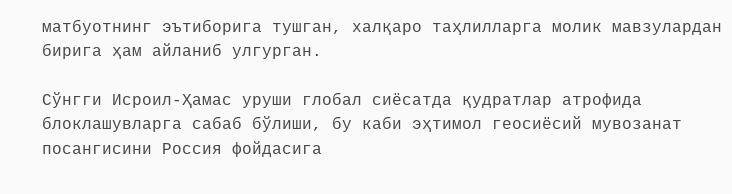матбуотнинг эътиборига тушган, халқаро таҳлилларга молик мавзулардан бирига ҳам айланиб улгурган.

Сўнгги Исроил-Ҳамас уруши глобал сиёсатда қудратлар атрофида блоклашувларга сабаб бўлиши, бу каби эҳтимол геосиёсий мувозанат посангисини Россия фойдасига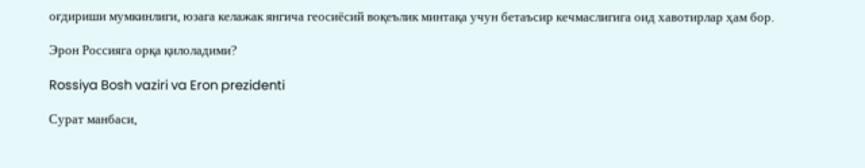оғдириши мумкинлиги, юзага келажак янгича геосиёсий воқеълик минтақа учун бетаъсир кечмаслигига оид хавотирлар ҳам бор.

Эрон Россияга орқа қилоладими?

Rossiya Bosh vaziri va Eron prezidenti

Сурат манбаси,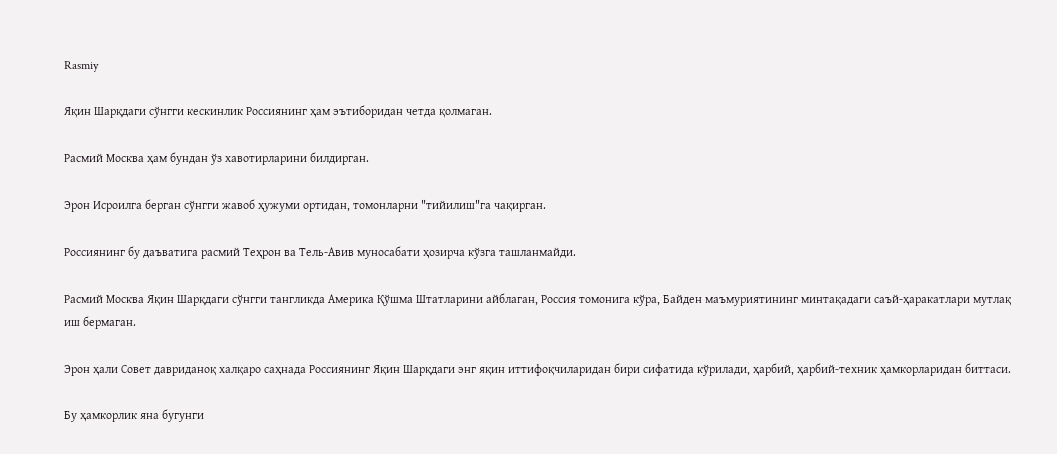Rasmiy

Яқин Шарқдаги сўнгги кескинлик Россиянинг ҳам эътиборидан четда қолмаган.

Расмий Москва ҳам бундан ўз хавотирларини билдирган.

Эрон Исроилга берган сўнгги жавоб ҳужуми ортидан, томонларни "тийилиш"га чақирган.

Россиянинг бу даъватига расмий Теҳрон ва Тель-Авив муносабати ҳозирча кўзга ташланмайди.

Расмий Москва Яқин Шарқдаги сўнгги тангликда Америка Қўшма Штатларини айблаган, Россия томонига кўра, Байден маъмуриятининг минтақадаги саъй-ҳаракатлари мутлақ иш бермаган.

Эрон ҳали Совет давриданоқ халқаро саҳнада Россиянинг Яқин Шарқдаги энг яқин иттифоқчиларидан бири сифатида кўрилади, ҳарбий, ҳарбий-техник ҳамкорларидан биттаси.

Бу ҳамкорлик яна бугунги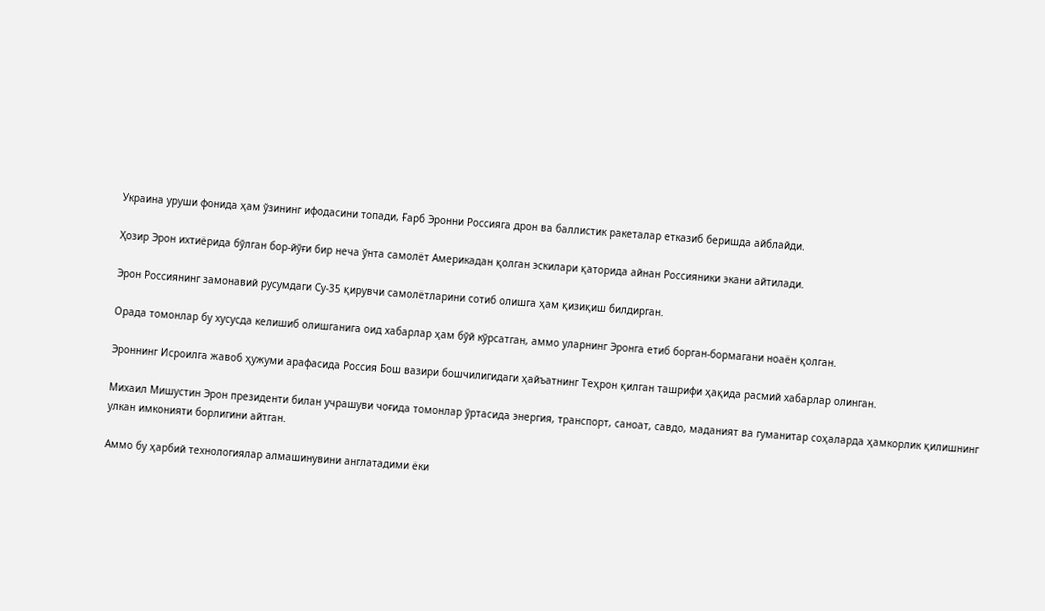Украина уруши фонида ҳам ўзининг ифодасини топади, Ғарб Эронни Россияга дрон ва баллистик ракеталар етказиб беришда айблайди.

Ҳозир Эрон ихтиёрида бўлган бор-йўғи бир неча ўнта самолёт Америкадан қолган эскилари қаторида айнан Россияники экани айтилади.

Эрон Россиянинг замонавий русумдаги Су-35 қирувчи самолётларини сотиб олишга ҳам қизиқиш билдирган.

Орада томонлар бу хусусда келишиб олишганига оид хабарлар ҳам бўй кўрсатган, аммо уларнинг Эронга етиб борган-бормагани ноаён қолган.

Эроннинг Исроилга жавоб ҳужуми арафасида Россия Бош вазири бошчилигидаги ҳайъатнинг Теҳрон қилган ташрифи ҳақида расмий хабарлар олинган.

Михаил Мишустин Эрон президенти билан учрашуви чоғида томонлар ўртасида энергия, транспорт, саноат, савдо, маданият ва гуманитар соҳаларда ҳамкорлик қилишнинг улкан имконияти борлигини айтган.

Аммо бу ҳарбий технологиялар алмашинувини англатадими ёки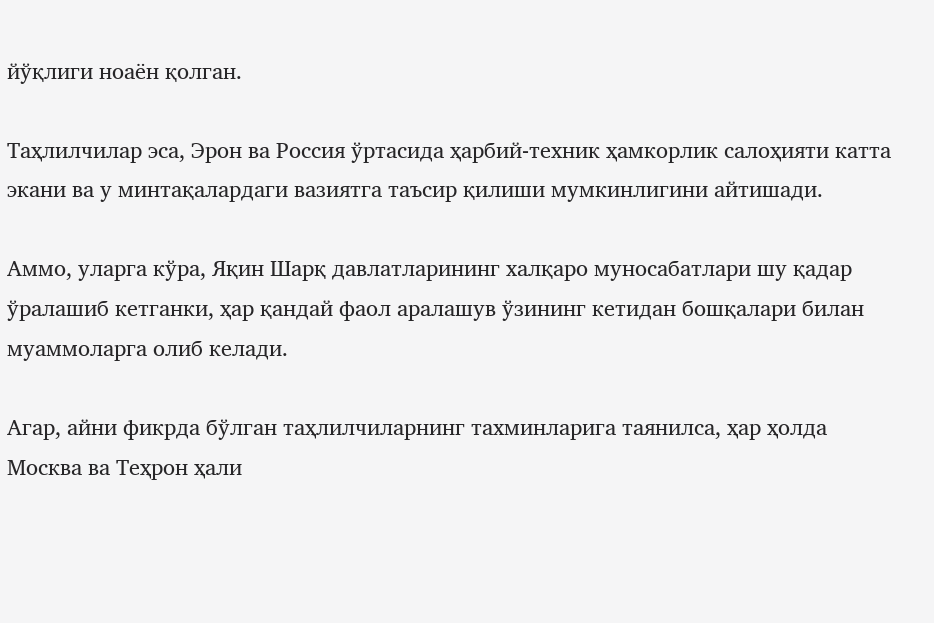йўқлиги ноаён қолган.

Таҳлилчилар эса, Эрон ва Россия ўртасида ҳарбий-техник ҳамкорлик салоҳияти катта экани ва у минтақалардаги вазиятга таъсир қилиши мумкинлигини айтишади.

Аммо, уларга кўра, Яқин Шарқ давлатларининг халқаро муносабатлари шу қадар ўралашиб кетганки, ҳар қандай фаол аралашув ўзининг кетидан бошқалари билан муаммоларга олиб келади.

Агар, айни фикрда бўлган таҳлилчиларнинг тахминларига таянилса, ҳар ҳолда Москва ва Теҳрон ҳали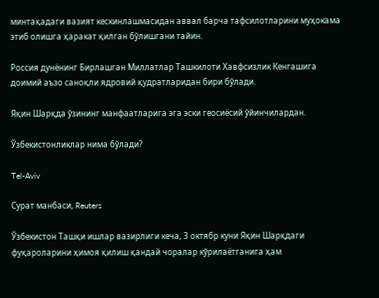минтақадаги вазият кескинлашмасидан аввал барча тафсилотларини муҳокама этиб олишга ҳаракат қилган бўлишгани тайин.

Россия дунёнинг Бирлашган Миллатлар Ташкилоти Хавфсизлик Кенгашига доимий аъзо саноқли ядровий қудратларидан бири бўлади.

Яқин Шарқда ўзининг манфаатларига эга эски геосиёсий ўйинчилардан.

Ўзбекистонликлар нима бўлади?

Tel-Aviv

Сурат манбаси, Reuters

Ўзбекистон Ташқи ишлар вазирлиги кеча, 3 октябр куни Яқин Шарқдаги фуқароларини ҳимоя қилиш қандай чоралар кўрилаётганига ҳам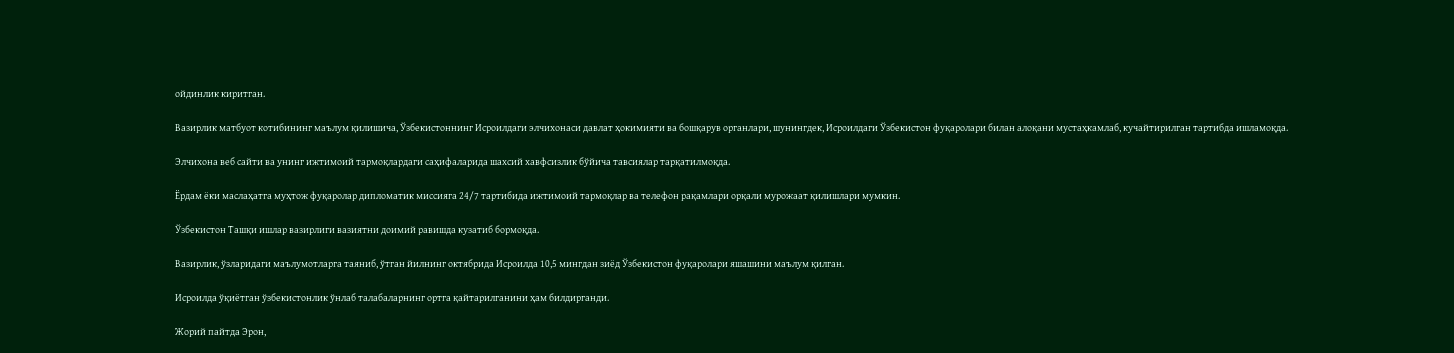ойдинлик киритган.

Вазирлик матбуот котибининг маълум қилишича, Ўзбекистоннинг Исроилдаги элчихонаси давлат ҳокимияти ва бошқарув органлари, шунингдек, Исроилдаги Ўзбекистон фуқаролари билан алоқани мустаҳкамлаб, кучайтирилган тартибда ишламоқда.

Элчихона веб сайти ва унинг ижтимоий тармоқлардаги саҳифаларида шахсий хавфсизлик бўйича тавсиялар тарқатилмоқда.

Ёрдам ёки маслаҳатга муҳтож фуқаролар дипломатик миссияга 24/7 тартибида ижтимоий тармоқлар ва телефон рақамлари орқали мурожаат қилишлари мумкин.

Ўзбекистон Ташқи ишлар вазирлиги вазиятни доимий равишда кузатиб бормоқда.

Вазирлик, ўзларидаги маълумотларга таяниб, ўтган йилнинг октябрида Исроилда 10,5 мингдан зиёд Ўзбекистон фуқаролари яшашини маълум қилган.

Исроилда ўқиётган ўзбекистонлик ўнлаб талабаларнинг ортга қайтарилганини ҳам билдирганди.

Жорий пайтда Эрон,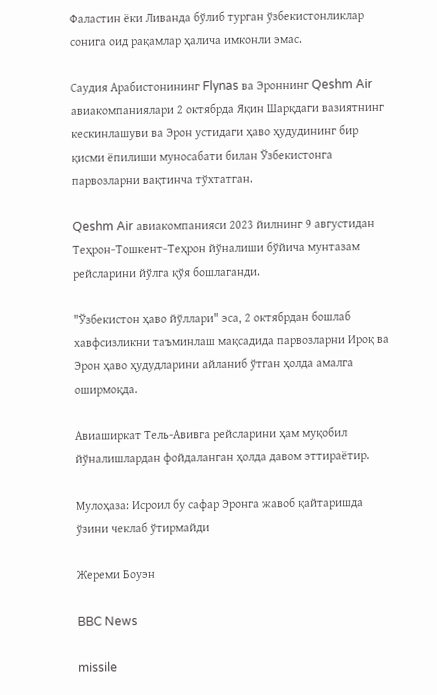Фаластин ёки Ливанда бўлиб турган ўзбекистонликлар сонига оид рақамлар ҳалича имконли эмас.

Саудия Арабистонининг Flynas ва Эроннинг Qeshm Air авиакомпаниялари 2 октябрда Яқин Шарқдаги вазиятнинг кескинлашуви ва Эрон устидаги ҳаво ҳудудининг бир қисми ёпилиши муносабати билан Ўзбекистонга парвозларни вақтинча тўхтатган.

Qeshm Air авиакомпанияси 2023 йилнинг 9 августидан Теҳрон−Тошкент−Теҳрон йўналиши бўйича мунтазам рейсларини йўлга қўя бошлаганди.

"Ўзбекистон ҳаво йўллари" эса, 2 октябрдан бошлаб хавфсизликни таъминлаш мақсадида парвозларни Ироқ ва Эрон ҳаво ҳудудларини айланиб ўтган ҳолда амалга оширмоқда.

Авиаширкат Тель-Авивга рейсларини ҳам муқобил йўналишлардан фойдаланган ҳолда давом эттираётир.

Мулоҳаза: Исроил бу сафар Эронга жавоб қайтаришда ўзини чеклаб ўтирмайди

Жереми Боуэн

BBC News

missile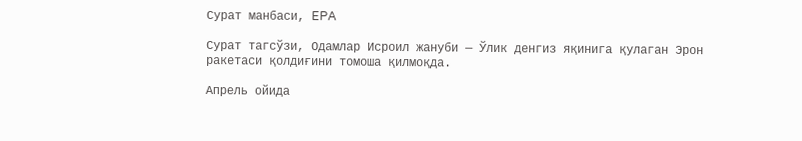Сурат манбаси, EPA

Сурат тагсўзи, Одамлар Исроил жануби — Ўлик денгиз яқинига қулаган Эрон ракетаси қолдиғини томоша қилмоқда.

Апрель ойида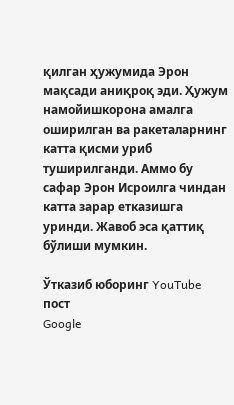қилган ҳужумида Эрон мақсади аниқроқ эди. Ҳужум намойишкорона амалга оширилган ва ракеталарнинг катта қисми уриб туширилганди. Аммо бу сафар Эрон Исроилга чиндан катта зарар етказишга уринди. Жавоб эса қаттиқ бўлиши мумкин.

Ўтказиб юборинг YouTube пост
Google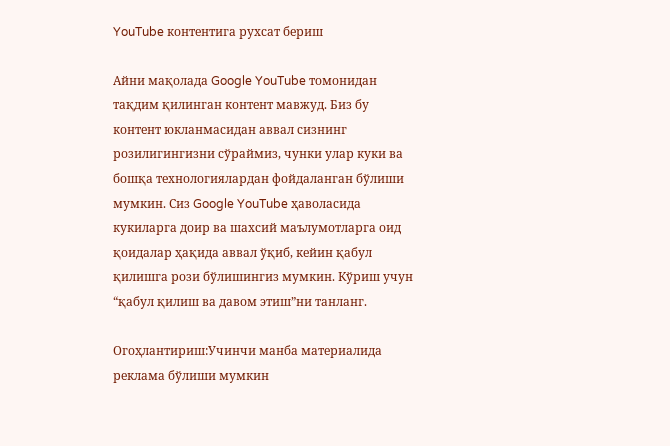YouTube контентига рухсат бериш

Айни мақолада Google YouTube томонидан тақдим қилинган контент мавжуд. Биз бу контент юкланмасидан аввал сизнинг розилигингизни сўраймиз, чунки улар куки ва бошқа технологиялардан фойдаланган бўлиши мумкин. Сиз Google YouTube ҳаволасида кукиларга доир ва шахсий маълумотларга оид қоидалар ҳақида аввал ўқиб, кейин қабул қилишга рози бўлишингиз мумкин. Кўриш учун “қабул қилиш ва давом этиш”ни танланг.

Огоҳлантириш:Учинчи манба материалида реклама бўлиши мумкин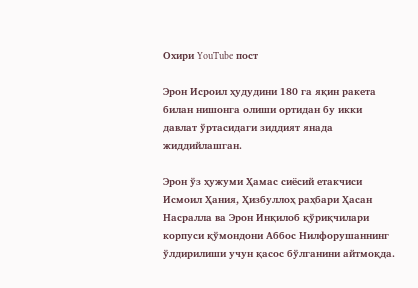Охири YouTube пост

Эрон Исроил ҳудудини 180 га яқин ракета билан нишонга олиши ортидан бу икки давлат ўртасидаги зиддият янада жиддийлашган.

Эрон ўз ҳужуми Ҳамас сиёсий етакчиси Исмоил Ҳания, Ҳизбуллоҳ раҳбари Ҳасан Насралла ва Эрон Инқилоб қўриқчилари корпуси қўмондони Аббос Нилфорушаннинг ўлдирилиши учун қасос бўлганини айтмоқда.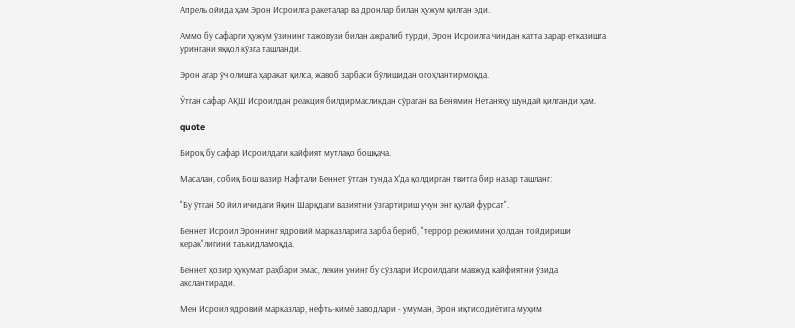Апрель ойида ҳам Эрон Исроилга ракеталар ва дронлар билан ҳужум қилган эди.

Аммо бу сафарги ҳужум ўзининг тажовузи билан ажралиб турди, Эрон Исроилга чиндан катта зарар етказишга урингани яққол кўзга ташланди.

Эрон агар ўч олишга ҳаракат қилса, жавоб зарбаси бўлишидан огоҳлантирмоқда.

Ўтган сафар АҚШ Исроилдан реакция билдирмасликдан сўраган ва Бенямин Нетаняҳу шундай қилганди ҳам.

quote

Бироқ бу сафар Исроилдаги кайфият мутлақо бошқача.

Масалан, собиқ Бош вазир Нафтали Беннет ўтган тунда Х'да қолдирган твитга бир назар ташланг:

"Бу ўтган 50 йил ичидаги Яқин Шарқдаги вазиятни ўзгартириш учун энг қулай фурсат".

Беннет Исроил Эроннинг ядровий марказларига зарба бериб, "террор режимини ҳолдан тойдириши керак"лигини таъкидламоқда.

Беннет ҳозир ҳукумат раҳбари эмас, лекин унинг бу сўзлари Исроилдаги мавжуд кайфиятни ўзида акслантиради.

Мен Исроил ядровий марказлар, нефть-кимё заводлари - умуман, Эрон иқтисодиётига муҳим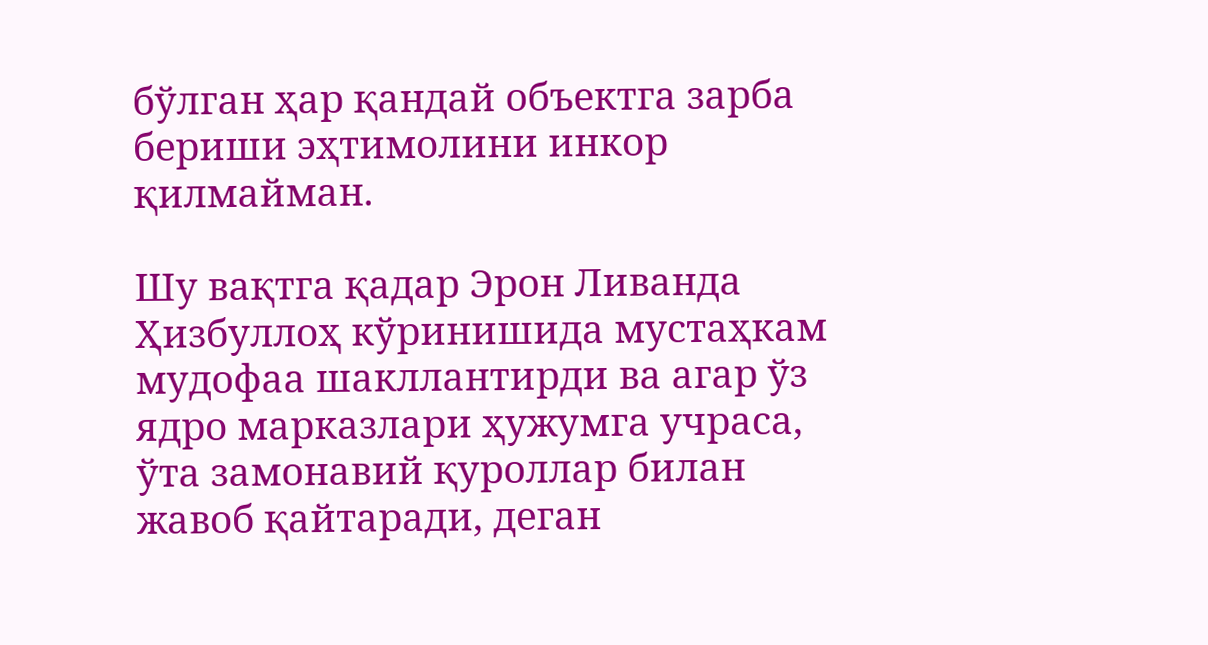бўлган ҳар қандай объектга зарба бериши эҳтимолини инкор қилмайман.

Шу вақтга қадар Эрон Ливанда Ҳизбуллоҳ кўринишида мустаҳкам мудофаа шакллантирди ва агар ўз ядро марказлари ҳужумга учраса, ўта замонавий қуроллар билан жавоб қайтаради, деган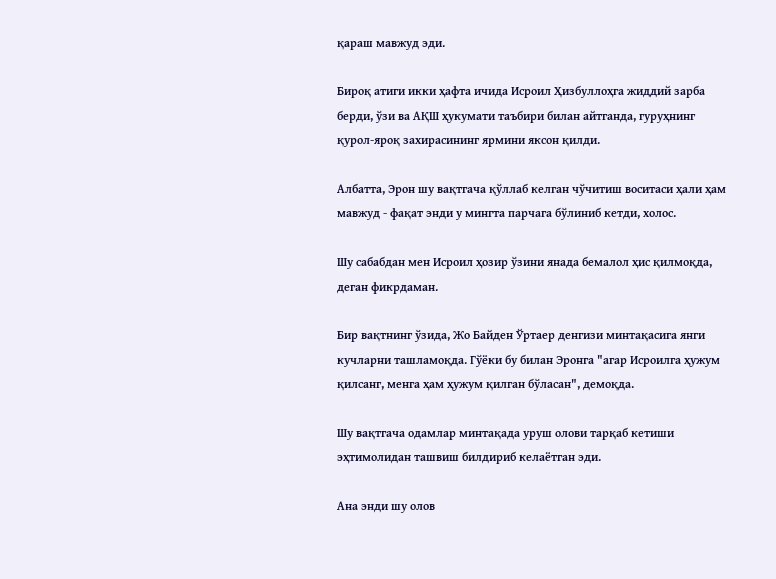қараш мавжуд эди.

Бироқ атиги икки ҳафта ичида Исроил Ҳизбуллоҳга жиддий зарба берди, ўзи ва АҚШ ҳукумати таъбири билан айтганда, гуруҳнинг қурол-яроқ захирасининг ярмини яксон қилди.

Албатта, Эрон шу вақтгача қўллаб келган чўчитиш воситаси ҳали ҳам мавжуд - фақат энди у мингта парчага бўлиниб кетди, холос.

Шу сабабдан мен Исроил ҳозир ўзини янада бемалол ҳис қилмоқда, деган фикрдаман.

Бир вақтнинг ўзида, Жо Байден Ўртаер денгизи минтақасига янги кучларни ташламоқда. Гўёки бу билан Эронга "агар Исроилга ҳужум қилсанг, менга ҳам ҳужум қилган бўласан", демоқда.

Шу вақтгача одамлар минтақада уруш олови тарқаб кетиши эҳтимолидан ташвиш билдириб келаётган эди.

Ана энди шу олов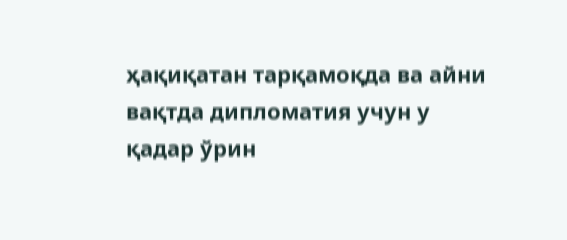ҳақиқатан тарқамоқда ва айни вақтда дипломатия учун у қадар ўрин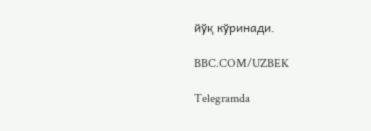йўқ кўринади.

BBC.COM/UZBEK

Telegramda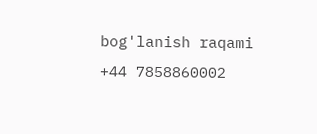bog'lanish raqami +44 7858860002